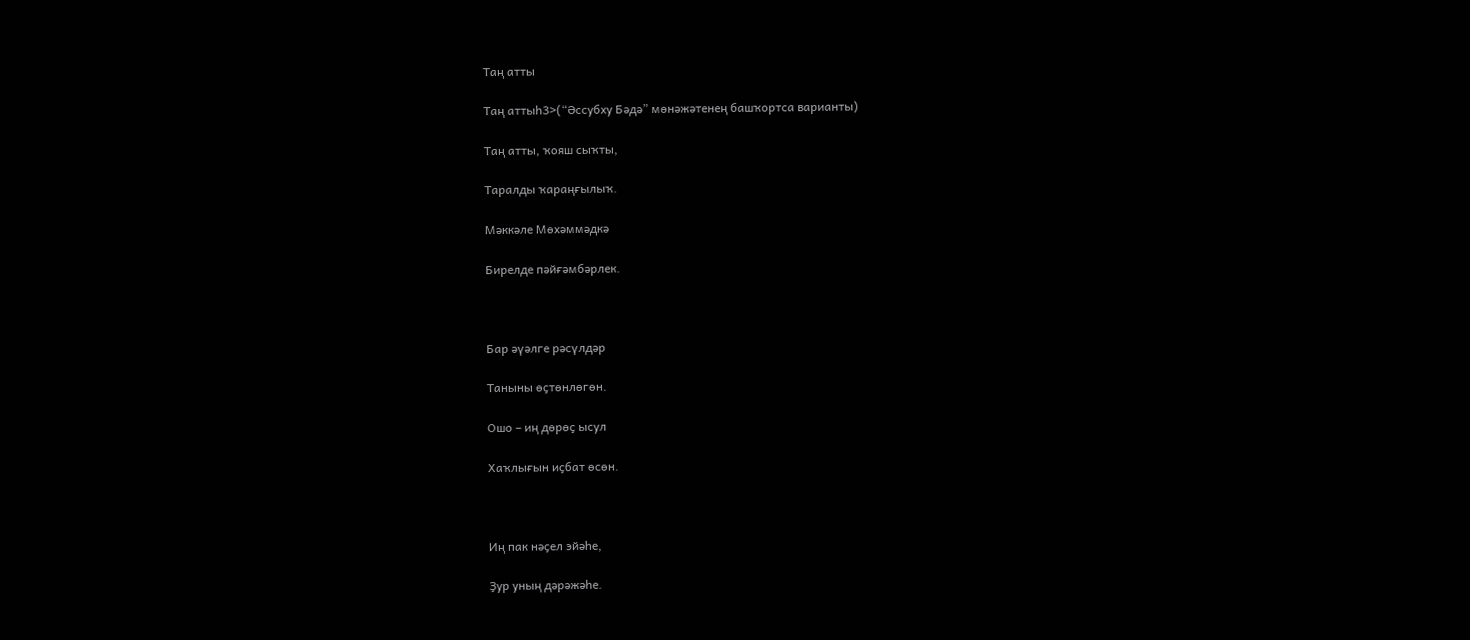Таң атты

Таң аттыh3>(“Әссубху Бәдә” мөнәжәтенең башҡортса варианты)

Таң атты, ҡояш сыҡты,

Таралды ҡараңғылыҡ.

Мәккәле Мөхәммәдкә

Бирелде пәйғәмбәрлек.



Бар әүәлге рәсүлдәр

Таныны өҫтөнлөгөн.

Ошо – иң дөрөҫ ысул

Хаҡлығын иҫбат өсөн.



Иң пак нәҫел эйәһе,

Ҙур уның дәрәжәһе.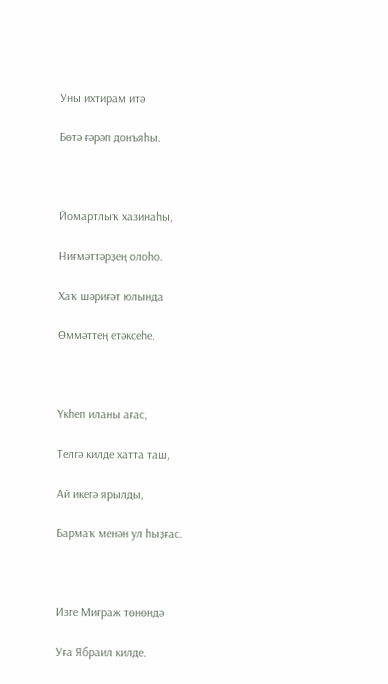Уны ихтирам итә

Бөтә ғәрәп донъяһы.



Йомартлыҡ хазинаһы,

Ниғмәттәрҙең олоһо.

Хаҡ шәриғәт юлында

Өммәттең етәксеһе.



Үкһеп иланы ағас,

Телгә килде хатта таш,

Ай икегә ярылды,

Бармаҡ менән ул һыҙғас.



Изге Миғраж төнөндә

Уға Ябраил килде.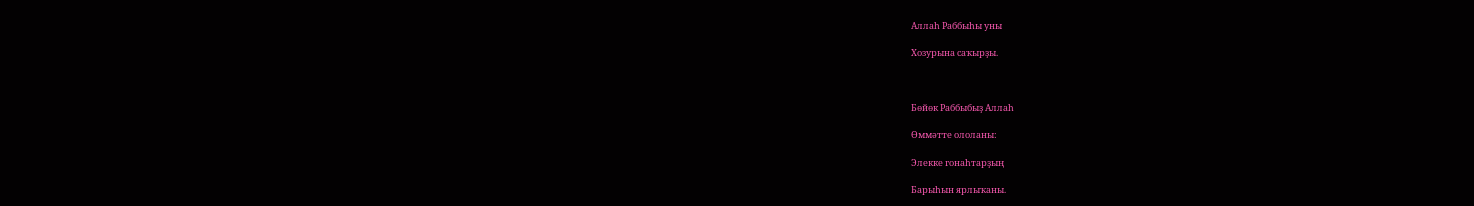Аллаһ Раббыһы уны

Хозурына саҡырҙы.



Бөйөк Раббыбыҙ Аллаһ

Өммәтте ололаны:

Элекке гонаһтарҙың

Барыһын ярлыҡаны.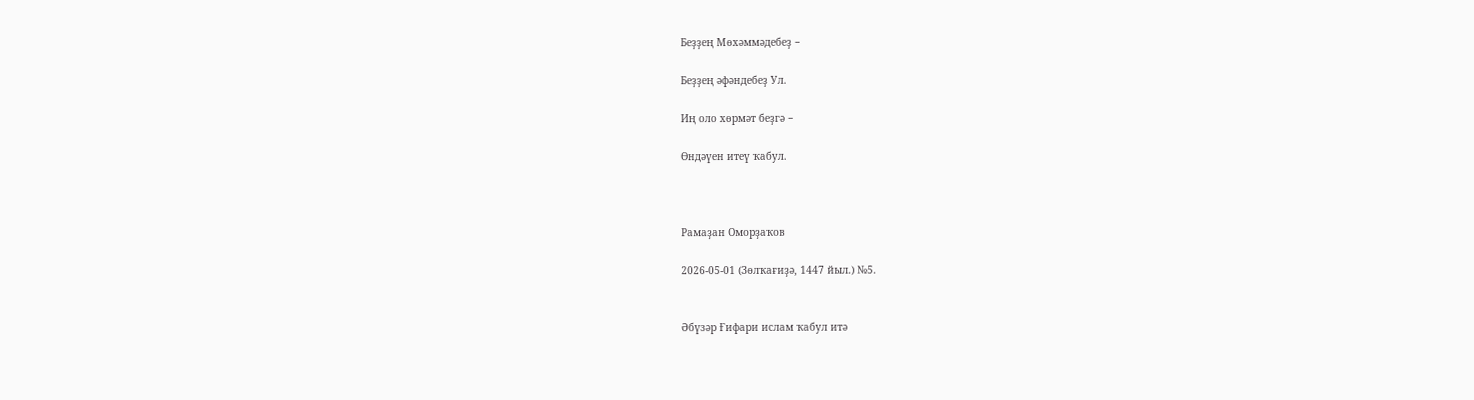Беҙҙең Мөхәммәдебеҙ −

Беҙҙең әфәндебеҙ Ул.

Иң оло хөрмәт беҙгә −

Өндәүен итеү ҡабул.



Рамаҙан Оморҙаҡов

2026-05-01 (Зөлҡағиҙә, 1447 йыл.) №5.


Әбүзәр Ғифари ислам ҡабул итә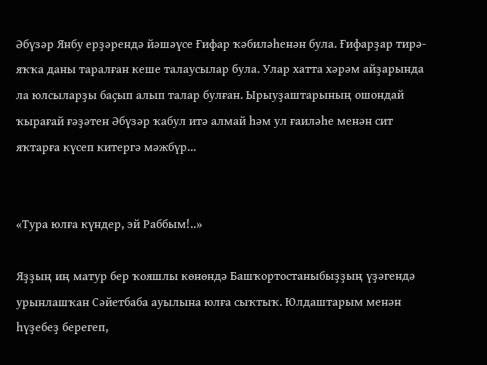Әбүзәр Янбу ерҙәрендә йәшәүсе Ғифар ҡәбиләһенән була. Ғифарҙар тирә-яҡҡа даны таралған кеше талаусылар була. Улар хатта хәрәм айҙарында ла юлсыларҙы баҫып алып талар булған. Ырыуҙаштарының ошондай ҡырағай ғәҙәтен Әбүзәр ҡабул итә алмай һәм ул ғаиләһе менән сит яҡтарға күсеп китергә мәжбүр...


«Тура юлға күндер, эй Раббым!..»

Яҙҙың иң матур бер ҡояшлы көнөндә Башҡортостаныбыҙҙың үҙәгендә урынлашҡан Сәйетбаба ауылына юлға сыҡтыҡ. Юлдаштарым менән һүҙебеҙ берегеп,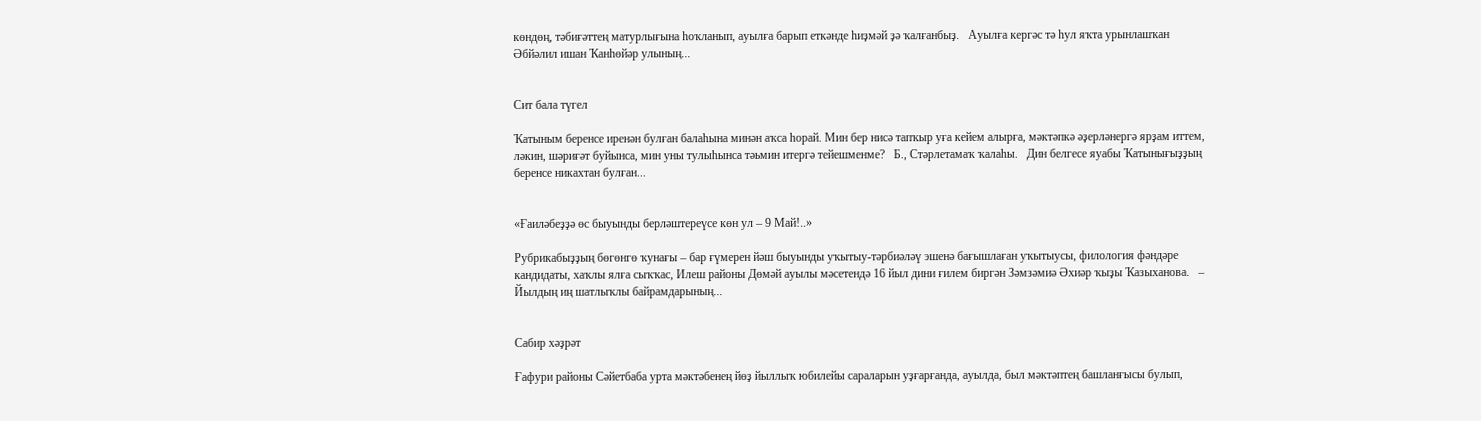көндөң, тәбиғәттең матурлығына һоҡланып, ауылға барып еткәнде һиҙмәй ҙә ҡалғанбыҙ.   Ауылға кергәс тә һул яҡта урынлашҡан Әбйәлил ишан Ҡанһөйәр улының...


Сит бала түгел

Ҡатыным беренсе иренән булған балаһына минән аҡса һорай. Мин бер нисә тапҡыр уға кейем алырға, мәктәпкә әҙерләнергә ярҙам иттем, ләкин, шәриғәт буйынса, мин уны тулыһынса тәьмин итергә тейешменме?   Б., Стәрлетамаҡ ҡалаһы.   Дин белгесе яуабы Ҡатынығыҙҙың беренсе никахтан булған...


«Ғаиләбеҙҙә өс быуынды берләштереүсе көн ул – 9 Май!..»

Рубрикабыҙҙың бөгөнгө ҡунағы – бар ғүмерен йәш быуынды уҡытыу-тәрбиәләү эшенә бағышлаған уҡытыусы, филология фәндәре кандидаты, хаҡлы ялға сыҡҡас, Илеш районы Дөмәй ауылы мәсетендә 16 йыл дини ғилем биргән Зәмзәмиә Әхиәр ҡыҙы Ҡазыханова.   – Йылдың иң шатлыҡлы байрамдарының...


Сабир хәҙрәт

Ғафури районы Сәйетбаба урта мәктәбенең йөҙ йыллыҡ юбилейы сараларын уҙғарғанда, ауылда, был мәктәптең башланғысы булып,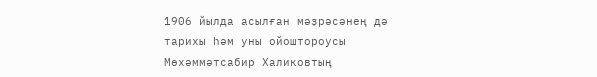1906 йылда асылған мәҙрәсәнең дә тарихы һәм уны ойоштороусы Мөхәммәтсабир Халиковтың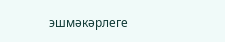эшмәкәрлеге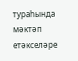тураһында мәктәп етәкселәре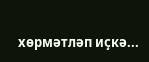хөрмәтләп иҫкә...